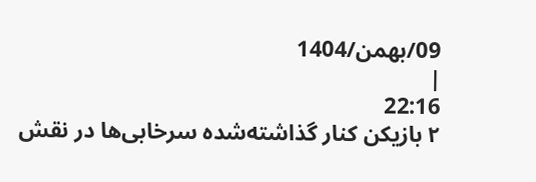09/بهمن/1404
|
22:16
۲ بازیکن کنار گذاشته‌شده سرخابی‌ها در نقش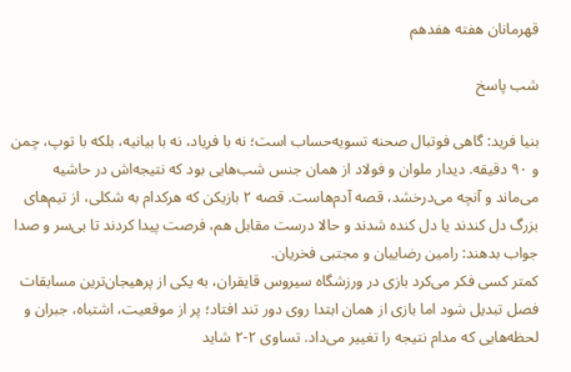قهرمانان هفته هفدهم

شب پاسخ

بنیا فرید: گاهی فوتبال صحنه تسویه‌حساب است؛ نه با فریاد، نه با بیانیه، بلکه با توپ، چمن و ۹۰ دقیقه. دیدار ملوان و فولاد از همان جنس شب‌هایی بود که نتیجه‌اش در حاشیه می‌ماند و آنچه می‌درخشد، قصه آدم‌هاست. قصه ۲ بازیکن که هرکدام به شکلی، از تیم‌های بزرگ دل کندند یا دل‌ کنده شدند و حالا درست مقابل هم، فرصت پیدا کردند تا بی‌سر و صدا جواب بدهند: رامین رضاییان و مجتبی فخریان.
کمتر کسی فکر می‌کرد بازی در ورزشگاه سیروس قایقران، به یکی از پرهیجان‌ترین مسابقات فصل تبدیل شود اما بازی از همان ابتدا روی دور تند افتاد؛ پر از موقعیت، اشتباه، جبران و لحظه‌هایی که مدام نتیجه را تغییر می‌داد. تساوی ۲-۲ شاید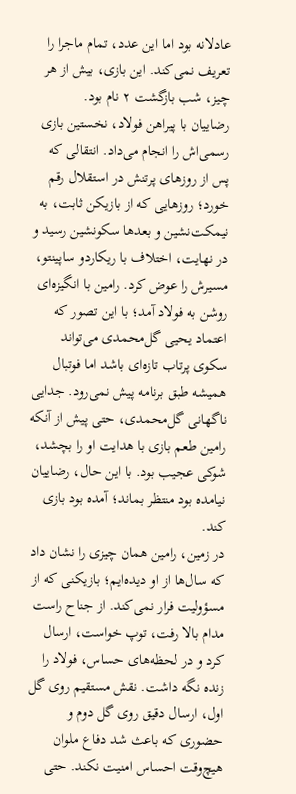عادلانه بود اما این عدد، تمام ماجرا را تعریف نمی‌کند. این بازی، بیش از هر چیز، شب بازگشت ۲ نام بود.
رضاییان با پیراهن فولاد، نخستین بازی رسمی‌اش را انجام می‌داد. انتقالی که پس از روزهای پرتنش در استقلال رقم خورد؛ روزهایی که از بازیکن ثابت، به نیمکت‌نشین و بعدها سکونشین رسید و در نهایت، اختلاف با ریکاردو ساپینتو، مسیرش را عوض کرد. رامین با انگیزه‌ای روشن به فولاد آمد؛ با این تصور که اعتماد یحیی گل‌محمدی می‌تواند سکوی پرتاب تازه‌ای باشد اما فوتبال همیشه طبق برنامه پیش نمی‌رود. جدایی ناگهانی گل‌محمدی، حتی پیش از آنکه رامین طعم بازی با هدایت او را بچشد، شوکی عجیب بود. با این حال، رضاییان نیامده بود منتظر بماند؛ آمده بود بازی کند.
در زمین، رامین همان چیزی را نشان داد که سال‌ها از او دیده‌ایم؛ بازیکنی که از مسؤولیت فرار نمی‌کند. از جناح راست مدام بالا رفت، توپ خواست، ارسال کرد و در لحظه‌های حساس، فولاد را زنده نگه داشت. نقش مستقیم روی گل اول، ارسال دقیق روی گل دوم و حضوری که باعث شد دفاع ملوان هیچ‌وقت احساس امنیت نکند. حتی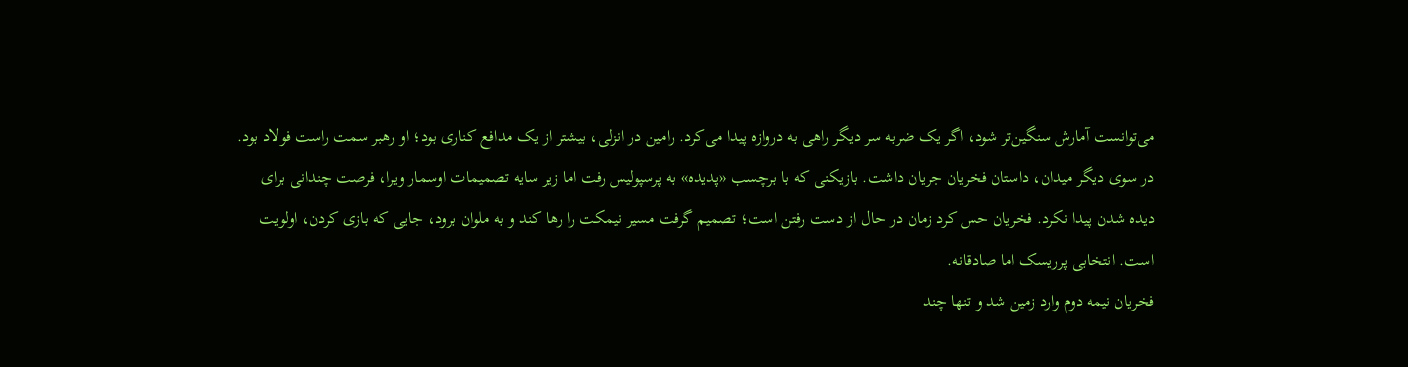می‌توانست آمارش سنگین‌تر شود، اگر یک ضربه سر دیگر راهی به دروازه پیدا می‌کرد. رامین در انزلی، بیشتر از یک مدافع کناری بود؛ او رهبر سمت راست فولاد بود.
در سوی دیگر میدان، داستان فخریان جریان داشت. بازیکنی که با برچسب «پدیده» به پرسپولیس رفت اما زیر سایه تصمیمات اوسمار ویرا، فرصت چندانی برای دیده شدن پیدا نکرد. فخریان حس کرد زمان در حال از دست رفتن است؛ تصمیم گرفت مسیر نیمکت را رها کند و به ملوان برود، جایی که بازی کردن، اولویت است. انتخابی پرریسک اما صادقانه.
فخریان نیمه دوم وارد زمین شد و تنها چند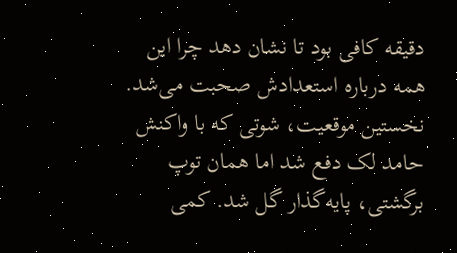دقیقه کافی بود تا نشان دهد چرا این‌ همه درباره استعدادش صحبت می‌شد. نخستین موقعیت، شوتی که با واکنش حامد لک دفع شد اما همان توپ برگشتی، پایه‌گذار گل شد. کمی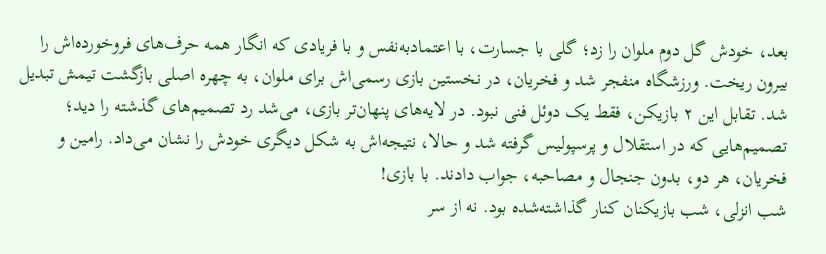بعد، خودش گل دوم ملوان را زد؛ گلی با جسارت، با اعتمادبه‌نفس و با فریادی که انگار همه حرف‌های فروخورده‌اش را بیرون ریخت. ورزشگاه منفجر شد و فخریان، در نخستین بازی رسمی‌اش برای ملوان، به چهره اصلی بازگشت تیمش تبدیل شد. تقابل این ۲ بازیکن، فقط یک دوئل فنی نبود. در لایه‌های پنهان‌تر بازی، می‌شد رد تصمیم‌های گذشته را دید؛ تصمیم‌هایی که در استقلال و پرسپولیس گرفته شد و حالا، نتیجه‌اش به شکل دیگری خودش را نشان می‌داد. رامین و فخریان، هر دو، بدون جنجال و مصاحبه، جواب دادند. با بازی!
شب انزلی، شب بازیکنان کنار گذاشته‌شده بود. نه از سر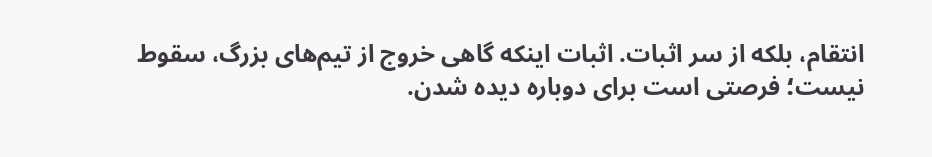انتقام، بلکه از سر اثبات. اثبات اینکه گاهی خروج از تیم‌های بزرگ، سقوط نیست؛ فرصتی است برای دوباره دیده شدن.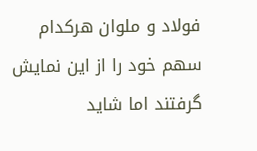فولاد و ملوان هرکدام سهم خود را از این نمایش گرفتند اما شاید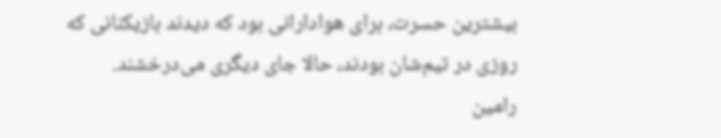بیشترین حسرت، برای هوادارانی بود که دیدند بازیکنانی که روزی در تیم‌شان بودند، حالا جای دیگری می‌درخشند.
رامین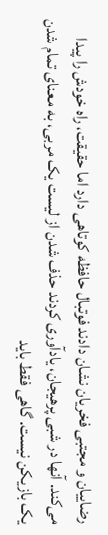رضاییان و مجتبی فخریان نشان دادند فوتبال حافظه کوتاهی دارد اما حقیقت، راه خودش را پیدا می‌کند. آنها در شبی پرهیجان، یادآوری کردند حذف شدن از لیست یک مربی، به معنای تمام شدن یک بازیکن نیست. گاهی فقط باید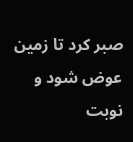صبر کرد تا زمین عوض شود و نوبت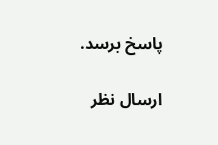پاسخ برسد.

ارسال نظر